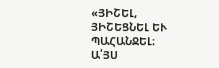«ՅԻՇԵԼ, ՅԻՇԵՑՆԵԼ ԵՒ ՊԱՀԱՆՋԵԼ։ Ա՛ՅՍ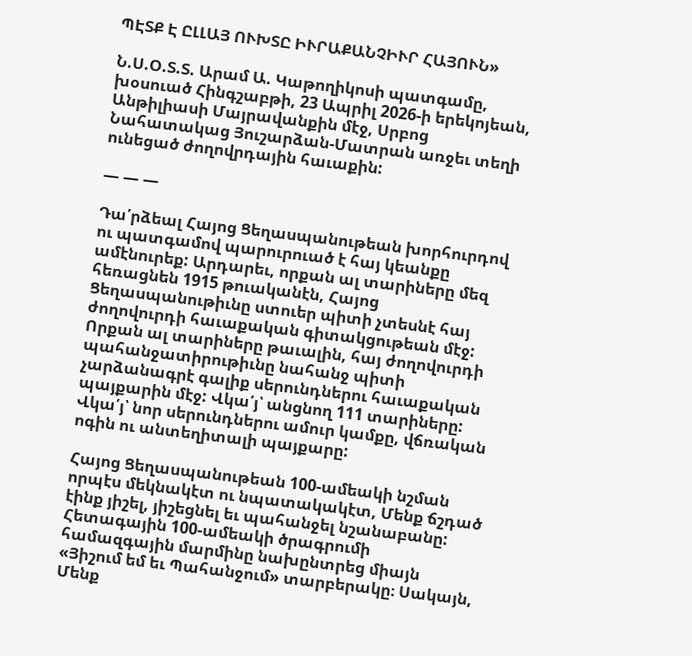ՊԷՏՔ Է ԸԼԼԱՅ ՈՒԽՏԸ ԻՒՐԱՔԱՆՉԻՒՐ ՀԱՅՈՒՆ»

Ն.Ս.Օ.Տ.Տ. Արամ Ա. Կաթողիկոսի պատգամը, խօսուած Հինգշաբթի, 23 Ապրիլ 2026-ի երեկոյեան, Անթիլիասի Մայրավանքին մէջ, Սրբոց Նահատակաց Յուշարձան-Մատրան առջեւ տեղի ունեցած ժողովրդային հաւաքին:

— — —

Դա՛րձեալ Հայոց Ցեղասպանութեան խորհուրդով ու պատգամով պարուրուած է հայ կեանքը ամէնուրեք: Արդարեւ, որքան ալ տարիները մեզ հեռացնեն 1915 թուականէն, Հայոց Ցեղասպանութիւնը ստուեր պիտի չտեսնէ հայ ժողովուրդի հաւաքական գիտակցութեան մէջ: Որքան ալ տարիները թաւալին, հայ ժողովուրդի պահանջատիրութիւնը նահանջ պիտի չարձանագրէ գալիք սերունդներու հաւաքական պայքարին մէջ: Վկա՛յ՝ անցնող 111 տարիները: Վկա՛յ՝ նոր սերունդներու ամուր կամքը, վճռական ոգին ու անտեղիտալի պայքարը:

Հայոց Ցեղասպանութեան 100-ամեակի նշման որպէս մեկնակէտ ու նպատակակէտ, Մենք ճշդած էինք յիշել, յիշեցնել եւ պահանջել նշանաբանը: Հետագային 100-ամեակի ծրագրումի համազգային մարմինը նախընտրեց միայն «Յիշում եմ եւ Պահանջում» տարբերակը։ Սակայն, Մենք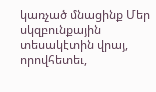կառչած մնացինք Մեր սկզբունքային տեսակէտին վրայ, որովհետեւ,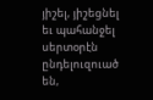յիշել, յիշեցնել եւ պահանջել սերտօրէն ընդելուզուած են,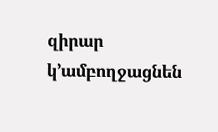զիրար կ’ամբողջացնեն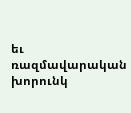եւ ռազմավարական խորունկ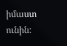իմաստ ունին: